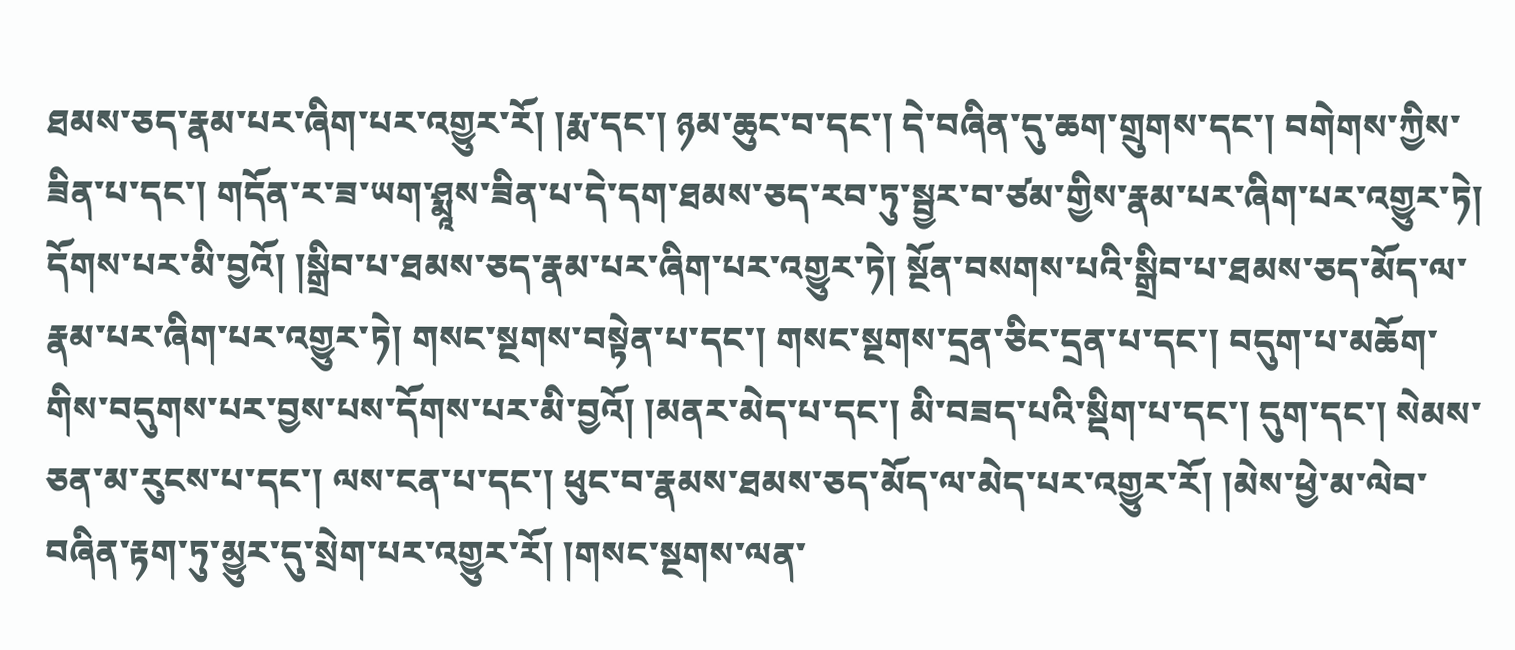ཐམས་ཅད་རྣམ་པར་ཞིག་པར་འགྱུར་རོ། །རྨ་དང་། ཉམ་ཆུང་བ་དང་། དེ་བཞིན་དུ་ཆག་གྲུགས་དང་། བགེགས་ཀྱིས་ཟིན་པ་དང་། གདོན་ར་ཟ་ཡག་ཤྨཱས་ཟིན་པ་དེ་དག་ཐམས་ཅད་རབ་ཏུ་སྦྱར་བ་ཙམ་གྱིས་རྣམ་པར་ཞིག་པར་འགྱུར་ཏེ། དོགས་པར་མི་བྱའོ། །སྒྲིབ་པ་ཐམས་ཅད་རྣམ་པར་ཞིག་པར་འགྱུར་ཏེ། སྔོན་བསགས་པའི་སྒྲིབ་པ་ཐམས་ཅད་མོད་ལ་རྣམ་པར་ཞིག་པར་འགྱུར་ཏེ། གསང་སྔགས་བསྟེན་པ་དང་། གསང་སྔགས་དྲན་ཅིང་དྲན་པ་དང་། བདུག་པ་མཆོག་གིས་བདུགས་པར་བྱས་པས་དོགས་པར་མི་བྱའོ། །མནར་མེད་པ་དང་། མི་བཟད་པའི་སྡིག་པ་དང་། དུག་དང་། སེམས་ཅན་མ་རུངས་པ་དང་། ལས་ངན་པ་དང་། ཕུང་བ་རྣམས་ཐམས་ཅད་མོད་ལ་མེད་པར་འགྱུར་རོ། །མེས་ཕྱེ་མ་ལེབ་བཞིན་རྟག་ཏུ་མྱུར་དུ་སྲེག་པར་འགྱུར་རོ། །གསང་སྔགས་ལན་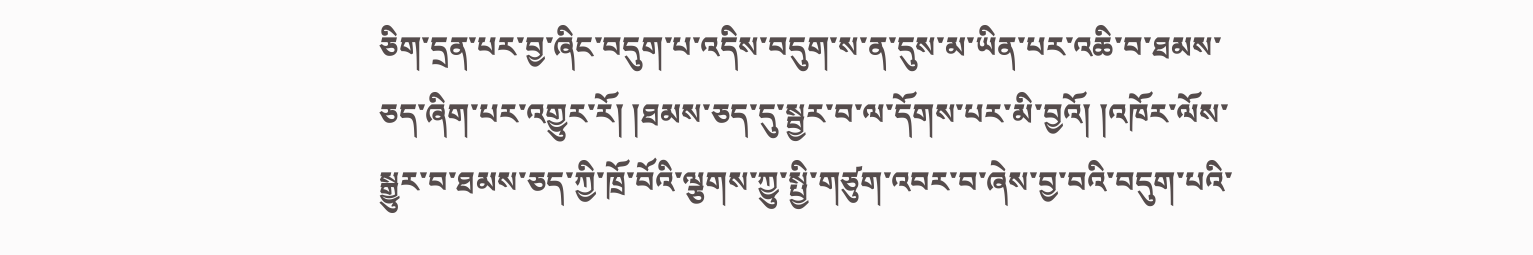ཅིག་དྲན་པར་བྱ་ཞིང་བདུག་པ་འདིས་བདུག་ས་ན་དུས་མ་ཡིན་པར་འཆི་བ་ཐམས་ཅད་ཞིག་པར་འགྱུར་རོ། །ཐམས་ཅད་དུ་སྦྱར་བ་ལ་དོགས་པར་མི་བྱའོ། །འཁོར་ལོས་སྒྱུར་བ་ཐམས་ཅད་ཀྱི་ཁྲོ་བོའི་ལྕགས་ཀྱུ་སྤྱི་གཙུག་འབར་བ་ཞེས་བྱ་བའི་བདུག་པའི་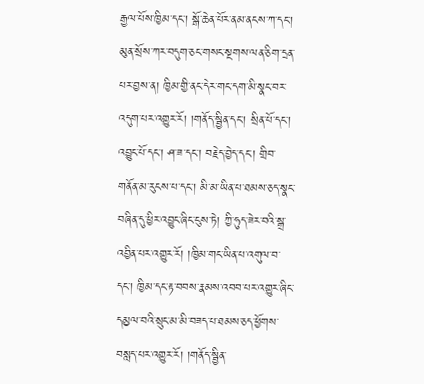རྒྱལ་པོས་ཁྱིམ་དང་། སྒོ་ཆེན་པོར་ནམ་ནངས་ཀ་དང་། མུན་སྲོས་ཀར་བདུག་ཅང་གསང་སྔགས་ལན་ཅིག་དྲན་པར་བྱས་ན། ཁྱིམ་གྱི་ནང་དེར་གང་དག་མི་སྣང་བར་འདུག་པར་འགྱུར་རོ། །གནོད་སྦྱིན་དང་། སྲིན་པོ་དང་། འབྱུང་པོ་དང་། ཤ་ཟ་དང་། བརྗེད་བྱེད་དང་། གྲིབ་གནོན་མ་རུངས་པ་དང་། མི་མ་ཡིན་པ་ཐམས་ཅད་སྣང་བཞིན་དུ་ཕྱིར་འབྱུང་ཞིང་ངུས་ཏེ། ཀྱི་ཧུད་ཟེར་བའི་སྒྲ་འབྱིན་པར་འགྱུར་རོ། །ཁྱིམ་གང་ཡིན་པ་འགུལ་བ་དང་། ཁྱིམ་དང་རྟ་བབས་རྣམས་འབབ་པར་འགྱུར་ཞིང་དམྱལ་བའི་སྲུང་མ་མི་བཟད་པ་ཐམས་ཅད་ཕྱོགས་བསླད་པར་འགྱུར་རོ། །གནོད་སྦྱིན་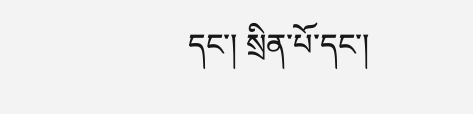དང་། སྲིན་པོ་དང་།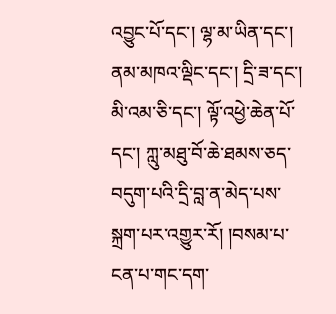འབྱུང་པོ་དང་། ལྷ་མ་ཡིན་དང་། ནམ་མཁའ་ལྡིང་དང་། དྲི་ཟ་དང་། མི་འམ་ཅི་དང་། ལྟོ་འཕྱེ་ཆེན་པོ་དང་། ཀླུ་མཐུ་བོ་ཆེ་ཐམས་ཅད་བདུག་པའི་དྲི་བླ་ན་མེད་པས་སྐྲག་པར་འགྱུར་རོ། །བསམ་པ་ངན་པ་གང་དག་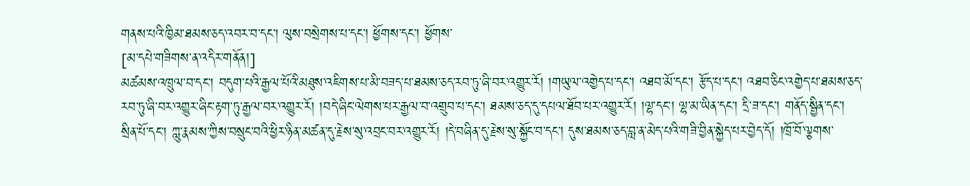གནས་པའི་ཁྱིམ་ཐམས་ཅད་འབར་བ་དང་། ལུས་བསྲེགས་པ་དང་། ཕྱོགས་དང་། ཕྱོགས་
[མ་དཔེ་གཟིགས་ན་འདིར་གནོན།]
མཚམས་འཁྲུལ་བ་དང་། བདུག་པའི་རྒྱལ་པོའི་མཐུས་འཇིགས་པ་མི་བཟད་པ་ཐམས་ཅད་རབ་ཏུ་ཞི་བར་འགྱུར་རོ། །གཡུལ་འགྱེད་པ་དང་། འཐབ་མོ་དང་། རྩོད་པ་དང་། འཐབ་ཅིང་འགྱེད་པ་ཐམས་ཅད་རབ་ཏུ་ཞི་བར་འགྱུར་ཞིང་རྟག་ཏུ་རྒྱལ་བར་འགྱུར་རོ། །བདེ་ཞིང་ལེགས་པར་རྒྱལ་བ་འགྲུབ་པ་དང་། ཐམས་ཅད་དུ་དཔལ་ཐོབ་པར་འགྱུར་རོ། །ལྷ་དང་། ལྷ་མ་ཡིན་དང་། དྲི་ཟ་དང་། གནོད་སྦྱིན་དང་། སྲིན་པོ་དང་། ཀླུ་རྣམས་ཀྱིས་བསྲུང་བའི་ཕྱིར་ཉིན་མཚན་དུ་རྗེས་སུ་འབྲང་བར་འགྱུར་རོ། །དེ་བཞིན་དུ་རྗེས་སུ་སྐྱོང་བ་དང་། དུས་ཐམས་ཅད་བླ་ན་མེད་པའི་གཟི་བྱིན་སྐྱེད་པར་བྱེད་དོ། །ཁྲོ་བོ་ལྕགས་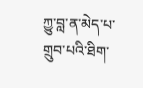ཀྱུ་བླ་ན་མེད་པ་གྲུབ་པའི་ཐིག་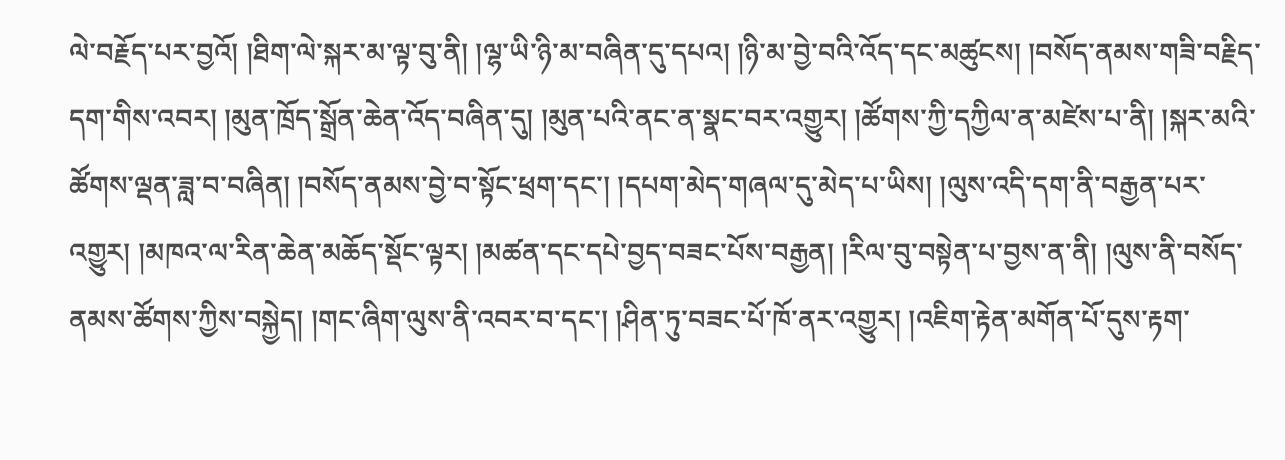ལེ་བརྗོད་པར་བྱའོ། །ཐིག་ལེ་སྐར་མ་ལྟ་བུ་ནི། །ལྷ་ཡི་ཉི་མ་བཞིན་དུ་དཔའ། །ཉི་མ་བྱེ་བའི་འོད་དང་མཚུངས། །བསོད་ནམས་གཟི་བརྗིད་དག་གིས་འབར། །མུན་ཁྲོད་སྒྲོན་ཆེན་འོད་བཞིན་དུ། །མུན་པའི་ནང་ན་སྣང་བར་འགྱུར། །ཚོགས་ཀྱི་དཀྱིལ་ན་མཛེས་པ་ནི། །སྐར་མའི་ཚོགས་ལྡན་ཟླ་བ་བཞིན། །བསོད་ནམས་བྱེ་བ་སྟོང་ཕྲག་དང་། །དཔག་མེད་གཞལ་དུ་མེད་པ་ཡིས། །ལུས་འདི་དག་ནི་བརྒྱན་པར་འགྱུར། །མཁའ་ལ་རིན་ཆེན་མཆོད་སྡོང་ལྟར། །མཚན་དང་དཔེ་བྱད་བཟང་པོས་བརྒྱན། །རིལ་བུ་བསྟེན་པ་བྱས་ན་ནི། །ལུས་ནི་བསོད་ནམས་ཚོགས་ཀྱིས་བསྐྱེད། །གང་ཞིག་ལུས་ནི་འབར་བ་དང་། །ཤིན་ཏུ་བཟང་པོ་ཁོ་ནར་འགྱུར། །འཇིག་རྟེན་མགོན་པོ་དུས་རྟག་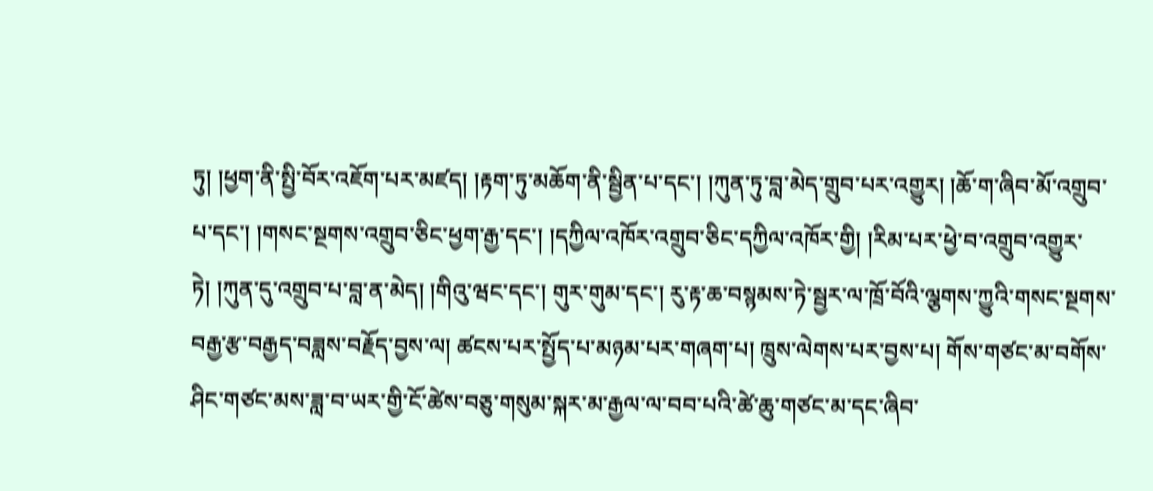ཏུ། །ཕྱག་ནི་སྤྱི་བོར་འཇོག་པར་མཛད། །རྟག་ཏུ་མཆོག་ནི་སྦྱིན་པ་དང་། །ཀུན་ཏུ་བླ་མེད་གྲུབ་པར་འགྱུར། །ཆོ་ག་ཞིབ་མོ་འགྲུབ་པ་དང་། །གསང་སྔགས་འགྲུབ་ཅིང་ཕྱག་རྒྱ་དང་། །དཀྱིལ་འཁོར་འགྲུབ་ཅིང་དཀྱིལ་འཁོར་གྱི། །རིམ་པར་ཕྱེ་བ་འགྲུབ་འགྱུར་ཏེ། །ཀུན་དུ་འགྲུབ་པ་བླ་ན་མེད། །གིའུ་ཝང་དང་། གུར་གུམ་དང་། རུ་རྟ་ཆ་བསྙམས་ཏེ་སྦྱར་ལ་ཁྲོ་བོའི་ལྕགས་ཀྱུའི་གསང་སྔགས་བརྒྱ་རྩ་བརྒྱད་བཟླས་བརྗོད་བྱས་ལ། ཚངས་པར་སྤྱོད་པ་མཉམ་པར་གཞག་པ། ཁྲུས་ལེགས་པར་བྱས་པ། གོས་གཙང་མ་བགོས་ཤིང་གཙང་མས་ཟླ་བ་ཡར་གྱི་ངོ་ཚེས་བཅུ་གསུམ་སྐར་མ་རྒྱལ་ལ་བབ་པའི་ཚེ་ཆུ་གཙང་མ་དང་ཞིབ་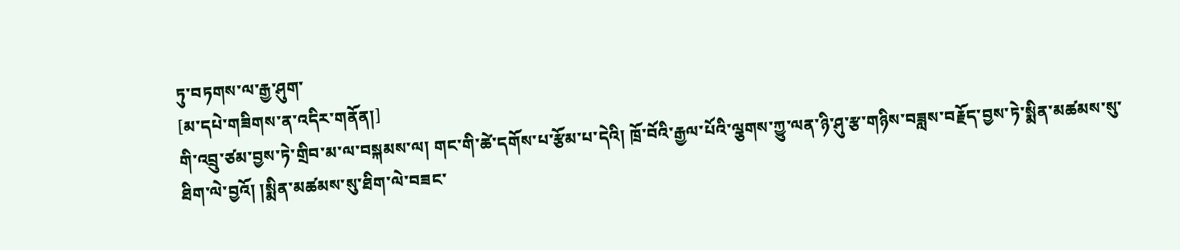ཏུ་བཏགས་ལ་རྒྱ་ཤུག་
[མ་དཔེ་གཟིགས་ན་འདིར་གནོན།]
གི་འབྲུ་ཙམ་བྱས་ཏེ་གྲིབ་མ་ལ་བསྐམས་ལ། གང་གི་ཚེ་དགོས་པ་རྩོམ་པ་དེའི། ཁྲོ་བོའི་རྒྱལ་པོའི་ལྕགས་ཀྱུ་ལན་ཉི་ཤུ་རྩ་གཉིས་བཟླས་བརྗོད་བྱས་ཏེ་སྨིན་མཚམས་སུ་ཐིག་ལེ་བྱའོ། །སྨིན་མཚམས་སུ་ཐིག་ལེ་བཟང་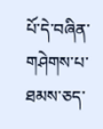པོ་དེ་བཞིན་གཤེགས་པ་ཐམས་ཅད་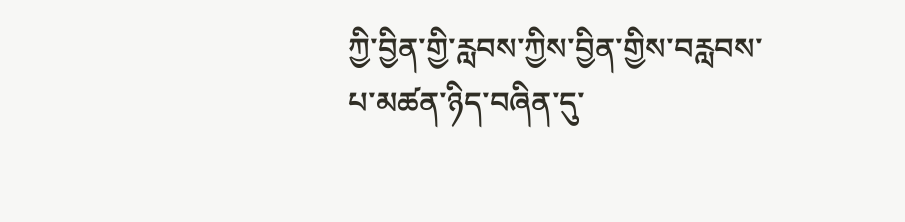ཀྱི་བྱིན་གྱི་རླབས་ཀྱིས་བྱིན་གྱིས་བརླབས་པ་མཚན་ཉིད་བཞིན་དུ་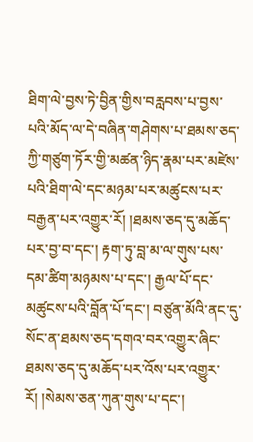ཐིག་ལེ་བྱས་ཏེ་བྱིན་གྱིས་བརླབས་པ་བྱས་པའི་མོད་ལ་དེ་བཞིན་གཤེགས་པ་ཐམས་ཅད་ཀྱི་གཙུག་ཏོར་གྱི་མཚན་ཉིད་རྣམ་པར་མཛེས་པའི་ཐིག་ལེ་དང་མཉམ་པར་མཚུངས་པར་བརྒྱན་པར་འགྱུར་རོ། །ཐམས་ཅད་དུ་མཆོད་པར་བྱ་བ་དང་། རྟག་ཏུ་བླ་མ་ལ་གུས་པས་དམ་ཚིག་མཉམས་པ་དང་། རྒྱལ་པོ་དང་མཚུངས་པའི་བློན་པོ་དང་། བཙུན་མོའི་ནང་དུ་སོང་ན་ཐམས་ཅད་དགའ་བར་འགྱུར་ཞིང་ཐམས་ཅད་དུ་མཆོད་པར་འོས་པར་འགྱུར་རོ། །སེམས་ཅན་ཀུན་གུས་པ་དང་།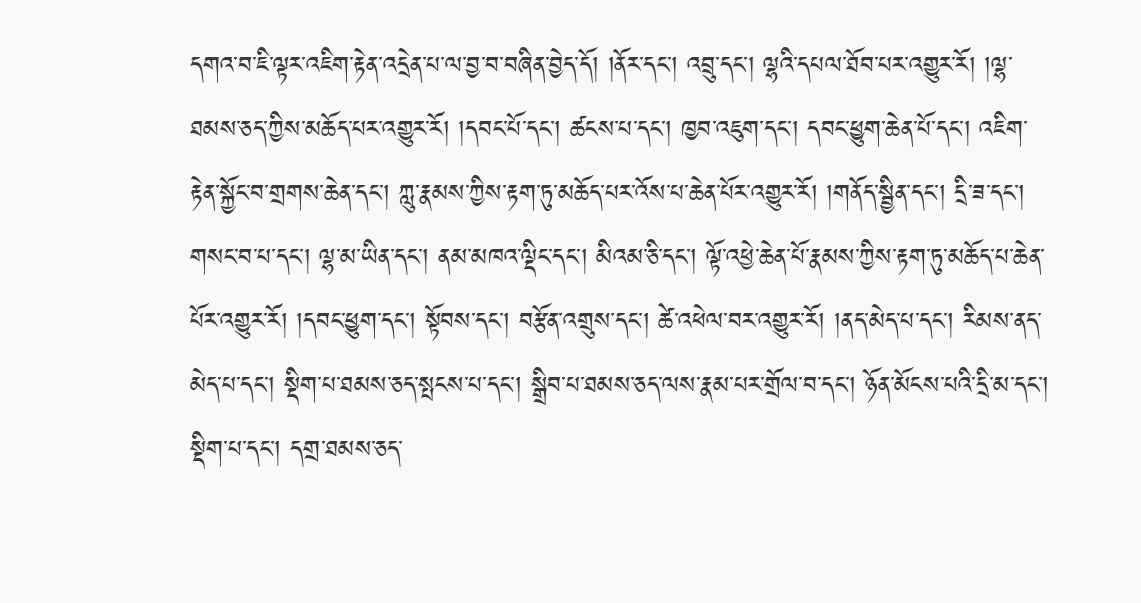དགའ་བ་ཇི་ལྟར་འཇིག་རྟེན་འདྲེན་པ་ལ་བྱ་བ་བཞིན་བྱེད་དོ། །ནོར་དང་། འབྲུ་དང་། ལྷའི་དཔལ་ཐོབ་པར་འགྱུར་རོ། །ལྷ་ཐམས་ཅད་ཀྱིས་མཆོད་པར་འགྱུར་རོ། །དབང་པོ་དང་། ཚངས་པ་དང་། ཁྱབ་འཇུག་དང་། དབང་ཕྱུག་ཆེན་པོ་དང་། འཇིག་རྟེན་སྐྱོང་བ་གྲགས་ཆེན་དང་། ཀླུ་རྣམས་ཀྱིས་རྟག་ཏུ་མཆོད་པར་འོས་པ་ཆེན་པོར་འགྱུར་རོ། །གནོད་སྦྱིན་དང་། དྲི་ཟ་དང་། གསང་བ་པ་དང་། ལྷ་མ་ཡིན་དང་། ནམ་མཁའ་ལྡིང་དང་། མིའམ་ཅི་དང་། ལྟོ་འཕྱེ་ཆེན་པོ་རྣམས་ཀྱིས་རྟག་ཏུ་མཆོད་པ་ཆེན་པོར་འགྱུར་རོ། །དབང་ཕྱུག་དང་། སྟོབས་དང་། བརྩོན་འགྲུས་དང་། ཚེ་འཕེལ་བར་འགྱུར་རོ། །ནད་མེད་པ་དང་། རིམས་ནད་མེད་པ་དང་། སྡིག་པ་ཐམས་ཅད་སྤངས་པ་དང་། སྒྲིབ་པ་ཐམས་ཅད་ལས་རྣམ་པར་གྲོལ་བ་དང་། ཉོན་མོངས་པའི་དྲི་མ་དང་། སྡིག་པ་དང་། དགྲ་ཐམས་ཅད་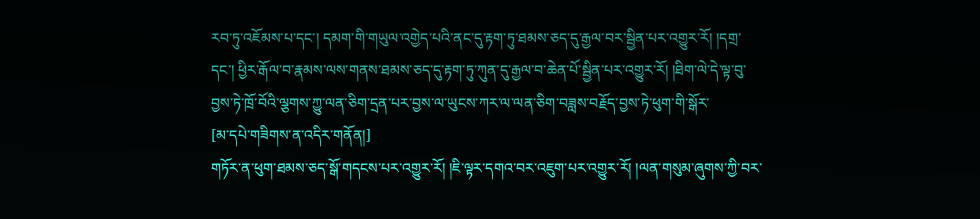རབ་ཏུ་འཇོམས་པ་དང་། དམག་གི་གཡུལ་འགྱེད་པའི་ནང་དུ་རྟག་ཏུ་ཐམས་ཅད་དུ་རྒྱལ་བར་སྦྱིན་པར་འགྱུར་རོ། །དགྲ་དང་། ཕྱིར་རྒོལ་བ་རྣམས་ལས་གནས་ཐམས་ཅད་དུ་རྟག་ཏུ་ཀུན་དུ་རྒྱལ་བ་ཆེན་པོ་སྦྱིན་པར་འགྱུར་རོ། །ཐིག་ལེ་དེ་ལྟ་བུ་བྱས་ཏེ་ཁྲོ་བོའི་ལྕགས་ཀྱུ་ལན་ཅིག་དྲན་པར་བྱས་ལ་ཡུངས་ཀར་ལ་ལན་ཅིག་བཟླས་བརྗོད་བྱས་ཏེ་ཕུག་གི་སྒོར་
[མ་དཔེ་གཟིགས་ན་འདིར་གནོན།]
གཏོར་ན་ཕུག་ཐམས་ཅད་སྒོ་གདངས་པར་འགྱུར་རོ། །ཇི་ལྟར་དགའ་བར་འཇུག་པར་འགྱུར་རོ། །ལན་གསུམ་ཞུགས་ཀྱི་བར་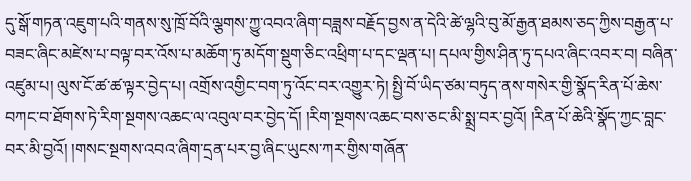དུ་སྒོ་གཏན་འཇུག་པའི་གནས་སུ་ཁྲོ་བོའི་ལྕགས་ཀྱུ་འབའ་ཞིག་བཟླས་བརྗོད་བྱས་ན་དེའི་ཚེ་ལྷའི་བུ་མོ་རྒྱན་ཐམས་ཅད་ཀྱིས་བརྒྱན་པ་བཟང་ཞིང་མཛེས་པ་བལྟ་བར་འོས་པ་མཆོག་ཏུ་མདོག་སྡུག་ཅིང་འཕྲིག་པ་དང་ལྡན་པ། དཔལ་གྱིས་ཤིན་ཏུ་དཔའ་ཞིང་འབར་བ། བཞིན་འཛུམ་པ། ལུས་ངོ་ཚ་ཚ་ལྟར་བྱེད་པ། འགྲོས་འགྱིང་བག་ཏུ་འོང་བར་འགྱུར་ཏེ། སྤྱི་བོ་ཡིད་ཙམ་བཏུད་ནས་གསེར་གྱི་སྣོད་རིན་པོ་ཆེས་བཀང་བ་ཐོགས་ཏེ་རིག་སྔགས་འཆང་ལ་འབུལ་བར་བྱེད་དོ། །རིག་སྔགས་འཆང་བས་ཅང་མི་སྨྲ་བར་བྱའོ། །རིན་པོ་ཆེའི་སྣོད་ཀྱང་བླང་བར་མི་བྱའོ། །གསང་སྔགས་འབའ་ཞིག་དྲན་པར་བྱ་ཞིང་ཡུངས་ཀར་གྱིས་གཞོན་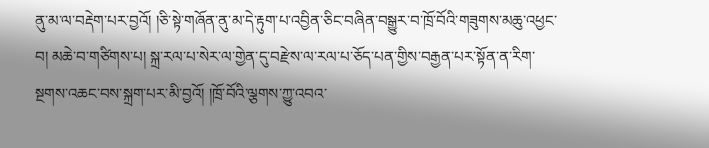ནུ་མ་ལ་བརྡེག་པར་བྱའོ། །ཅི་སྟེ་གཞོན་ནུ་མ་དེ་རྟུག་པ་འབྱིན་ཅིང་བཞིན་བསྒྱུར་བ་ཁྲོ་བོའི་གཟུགས་མཆུ་འཕྱང་བ། མཆེ་བ་གཙིགས་པ། སྐྲ་རལ་པ་སེར་ལ་གྱེན་དུ་བརྫེས་ལ་རལ་པ་ཅོད་པན་གྱིས་བརྒྱན་པར་སྟོན་ན་རིག་སྔགས་འཆང་བས་སྐྲག་པར་མི་བྱའོ། །ཁྲོ་བོའི་ལྕགས་ཀྱུ་འབའ་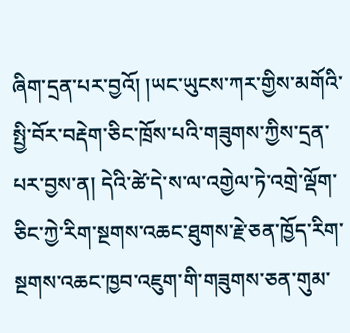ཞིག་དྲན་པར་བྱའོ། །ཡང་ཡུངས་ཀར་གྱིས་མགོའི་སྤྱི་བོར་བརྡེག་ཅིང་ཁྲོས་པའི་གཟུགས་ཀྱིས་དྲན་པར་བྱས་ན། དེའི་ཚེ་དེ་ས་ལ་འགྱེལ་ཏེ་འགྲེ་ལྡོག་ཅིང་ཀྱེ་རིག་སྔགས་འཆང་ཐུགས་རྗེ་ཅན་ཁྱོད་རིག་སྔགས་འཆང་ཁྱབ་འཇུག་གི་གཟུགས་ཅན་གུམ་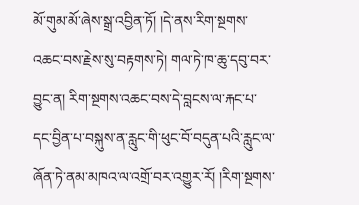མོ་གུམ་མོ་ཞེས་སྒྲ་འབྱིན་ཏོ། །དེ་ནས་རིག་སྔགས་འཆང་བས་རྗེས་སུ་བརྟགས་ཏེ། གལ་ཏེ་ཁ་ཆུ་དབུ་བར་བྱུང་ན། རིག་སྔགས་འཆང་བས་དེ་བླངས་ལ་རྐང་པ་དང་བྱིན་པ་བསྐུས་ན་རླུང་གི་ཕུང་བོ་བདུན་པའི་རླུང་ལ་ཞོན་ཏེ་ནམ་མཁའ་ལ་འགྲོ་བར་འགྱུར་རོ། །རིག་སྔགས་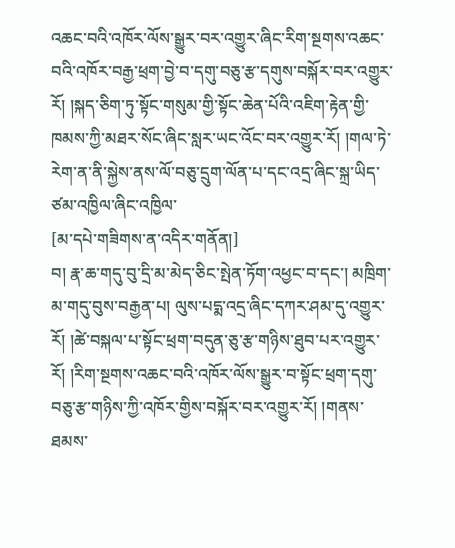འཆང་བའི་འཁོར་ལོས་སྒྱུར་བར་འགྱུར་ཞིང་རིག་སྔགས་འཆང་བའི་འཁོར་བརྒྱ་ཕྲག་བྱེ་བ་དགུ་བཅུ་རྩ་དགུས་བསྐོར་བར་འགྱུར་རོ། །སྐད་ཅིག་ཏུ་སྟོང་གསུམ་གྱི་སྟོང་ཆེན་པོའི་འཇིག་རྟེན་གྱི་ཁམས་ཀྱི་མཐར་སོང་ཞིང་སླར་ཡང་འོང་བར་འགྱུར་རོ། །གལ་ཏེ་རེག་ན་ནི་སྐྱེས་ནས་ལོ་བཅུ་དྲུག་ལོན་པ་དང་འདྲ་ཞིང་སྐྲ་ཡིད་ཙམ་འཁྱིལ་ཞིང་འཁྱིལ་
[མ་དཔེ་གཟིགས་ན་འདིར་གནོན།]
བ། རྣ་ཆ་གདུ་བུ་དྲི་མ་མེད་ཅིང་སྤེན་ཏོག་འཕྱང་བ་དང་། མཁྲིག་མ་གདུ་བུས་བརྒྱན་པ། ལུས་པདྨ་འདྲ་ཞིང་དཀར་ཤམ་དུ་འགྱུར་རོ། །ཚེ་བསྐལ་པ་སྟོང་ཕྲག་བདུན་ཅུ་རྩ་གཉིས་ཐུབ་པར་འགྱུར་རོ། །རིག་སྔགས་འཆང་བའི་འཁོར་ལོས་སྒྱུར་བ་སྟོང་ཕྲག་དགུ་བཅུ་རྩ་གཉིས་ཀྱི་འཁོར་གྱིས་བསྐོར་བར་འགྱུར་རོ། །གནས་ཐམས་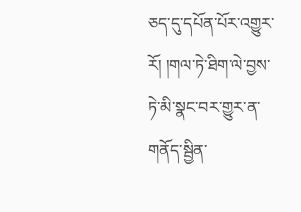ཅད་དུ་དཔོན་པོར་འགྱུར་རོ། །གལ་ཏེ་ཐིག་ལེ་བྱས་ཏེ་མི་སྣང་བར་གྱུར་ན་གནོད་སྦྱིན་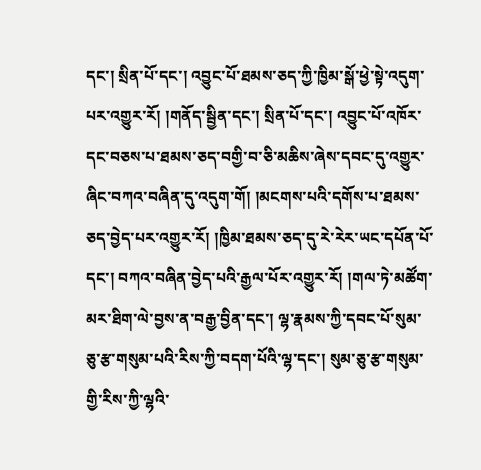དང་། སྲིན་པོ་དང་། འབྱུང་པོ་ཐམས་ཅད་ཀྱི་ཁྱིམ་སྒོ་ཕྱེ་སྟེ་འདུག་པར་འགྱུར་རོ། །གནོད་སྦྱིན་དང་། སྲིན་པོ་དང་། འབྱུང་པོ་འཁོར་དང་བཅས་པ་ཐམས་ཅད་བགྱི་བ་ཅི་མཆིས་ཞེས་དབང་དུ་འགྱུར་ཞིང་བཀའ་བཞིན་དུ་འདུག་གོ། །མངགས་པའི་དགོས་པ་ཐམས་ཅད་བྱེད་པར་འགྱུར་རོ། །ཁྱིམ་ཐམས་ཅད་དུ་རེ་རེར་ཡང་དཔོན་པོ་དང་། བཀའ་བཞིན་བྱེད་པའི་རྒྱལ་པོར་འགྱུར་རོ། །གལ་ཏེ་མཚོག་མར་ཐིག་ལེ་བྱས་ན་བརྒྱ་བྱིན་དང་། ལྷ་རྣམས་ཀྱི་དབང་པོ་སུམ་ཅུ་རྩ་གསུམ་པའི་རིས་ཀྱི་བདག་པོའི་ལྷ་དང་། སུམ་ཅུ་རྩ་གསུམ་གྱི་རིས་ཀྱི་ལྷའི་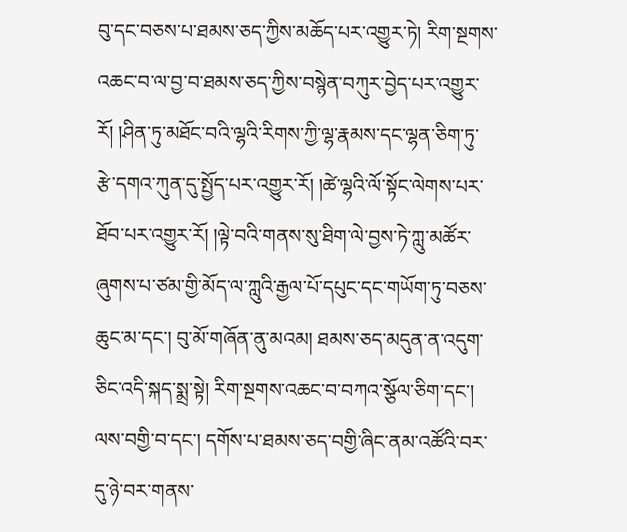བུ་དང་བཅས་པ་ཐམས་ཅད་ཀྱིས་མཆོད་པར་འགྱུར་ཏེ། རིག་སྔགས་འཆང་བ་ལ་བྱ་བ་ཐམས་ཅད་ཀྱིས་བསྙེན་བཀུར་བྱེད་པར་འགྱུར་རོ། །ཤིན་ཏུ་མཐོང་བའི་ལྷའི་རིགས་ཀྱི་ལྷ་རྣམས་དང་ལྷན་ཅིག་ཏུ་རྩེ་དགའ་ཀུན་དུ་སྤྱོད་པར་འགྱུར་རོ། །ཚེ་ལྷའི་ལོ་སྟོང་ལེགས་པར་ཐོབ་པར་འགྱུར་རོ། །ལྟེ་བའི་གནས་སུ་ཐིག་ལེ་བྱས་ཏེ་ཀླུ་མཚོར་ཞུགས་པ་ཙམ་གྱི་མོད་ལ་ཀླུའི་རྒྱལ་པོ་དཔུང་དང་གཡོག་ཏུ་བཅས་ཆུང་མ་དང་། བུ་མོ་གཞོན་ནུ་མའམ། ཐམས་ཅད་མདུན་ན་འདུག་ཅིང་འདི་སྐད་སྨྲ་སྟེ། རིག་སྔགས་འཆང་བ་བཀའ་སྩོལ་ཅིག་དང་། ལས་བགྱི་བ་དང་། དགོས་པ་ཐམས་ཅད་བགྱི་ཞིང་ནམ་འཚོའི་བར་དུ་ཉེ་བར་གནས་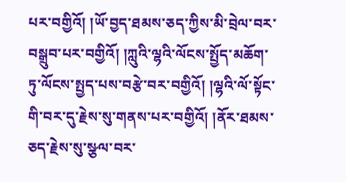པར་བགྱིའོ། །ཡོ་བྱད་ཐམས་ཅད་ཀྱིས་མི་བྲེལ་བར་བསྒྲུབ་པར་བགྱིའོ། །ཀླུའི་ལྷའི་ལོངས་སྤྱོད་མཆོག་ཏུ་ལོངས་སྤྱད་པས་བརྩེ་བར་བགྱིའོ། །ལྷའི་ལོ་སྟོང་གི་བར་དུ་རྗེས་སུ་གནས་པར་བགྱིའོ། །ནོར་ཐམས་ཅད་རྗེས་སུ་སྩལ་བར་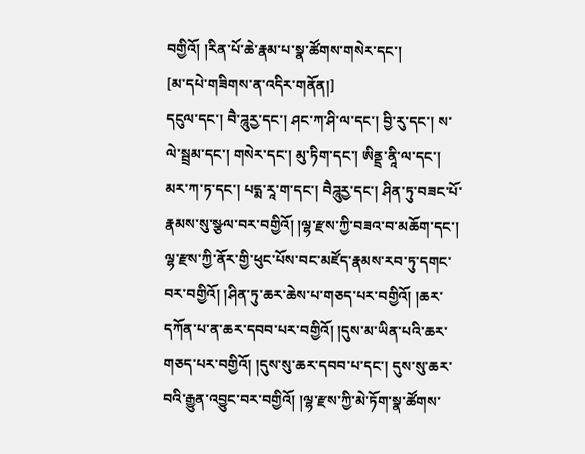བགྱིའོ། །རིན་པོ་ཆེ་རྣམ་པ་སྣ་ཚོགས་གསེར་དང་།
[མ་དཔེ་གཟིགས་ན་འདིར་གནོན།]
དངུལ་དང་། བཻ་ཌཱུརྱ་དང་། ཤང་ཀ་ཤི་ལ་དང་། བྱི་རུ་དང་། ས་ལེ་སྦྲམ་དང་། གསེར་དང་། མུ་ཏིག་དང་། ཨིནྡྲ་ནཱི་ལ་དང་། མར་ཀ་ཏ་དང་། པདྨ་རཱ་ག་དང་། བཻཌཱུརྱ་དང་། ཤིན་ཏུ་བཟང་པོ་རྣམས་སུ་སྩལ་བར་བགྱིའོ། །ལྷ་རྫས་ཀྱི་བཟའ་བ་མཆོག་དང་། ལྷ་རྫས་ཀྱི་ནོར་གྱི་ཕུང་པོས་བང་མཛོད་རྣམས་རབ་ཏུ་དགང་བར་བགྱིའོ། །ཤིན་ཏུ་ཆར་ཆེས་པ་གཅད་པར་བགྱིའོ། །ཆར་དཀོན་པ་ན་ཆར་དབབ་པར་བགྱིའོ། །དུས་མ་ཡིན་པའི་ཆར་གཅད་པར་བགྱིའོ། །དུས་སུ་ཆར་དབབ་པ་དང་། དུས་སུ་ཆར་བའི་རྒྱུན་འབྱུང་བར་བགྱིའོ། །ལྷ་རྫས་ཀྱི་མེ་ཏོག་སྣ་ཚོགས་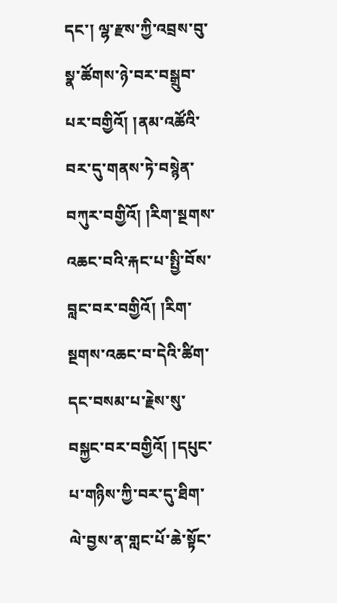དང་། ལྷ་རྫས་ཀྱི་འབྲས་བུ་སྣ་ཚོགས་ཉེ་བར་བསྒྲུབ་པར་བགྱིའོ། །ནམ་འཚོའི་བར་དུ་གནས་ཏེ་བསྙེན་བཀུར་བགྱིའོ། །རིག་སྔགས་འཆང་བའི་རྐང་པ་སྤྱི་བོས་བླང་བར་བགྱིའོ། །རིག་སྔགས་འཆང་བ་དེའི་ཚིག་དང་བསམ་པ་རྗེས་སུ་བསྐྱང་བར་བགྱིའོ། །དཔུང་པ་གཉིས་ཀྱི་བར་དུ་ཐིག་ལེ་བྱས་ན་གླང་པོ་ཆེ་སྟོང་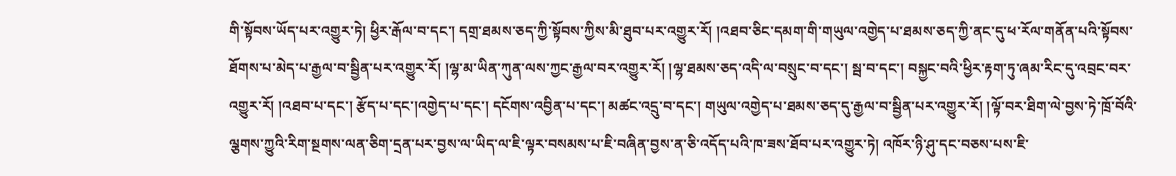གི་སྟོབས་ཡོད་པར་འགྱུར་ཏེ། ཕྱིར་རྒོལ་བ་དང་། དགྲ་ཐམས་ཅད་ཀྱི་སྟོབས་ཀྱིས་མི་ཐུབ་པར་འགྱུར་རོ། །འཐབ་ཅིང་དམག་གི་གཡུལ་འགྱེད་པ་ཐམས་ཅད་ཀྱི་ནང་དུ་ཕ་རོལ་གནོན་པའི་སྟོབས་ཐོགས་པ་མེད་པ་རྒྱལ་བ་སྦྱིན་པར་འགྱུར་རོ། །ལྷ་མ་ཡིན་ཀུན་ལས་ཀྱང་རྒྱལ་བར་འགྱུར་རོ། །ལྷ་ཐམས་ཅད་འདི་ལ་བསྲུང་བ་དང་། སྦ་བ་དང་། བསྐྱང་བའི་ཕྱིར་རྟག་ཏུ་ཞམ་རིང་དུ་འབྲང་བར་འགྱུར་རོ། །འཐབ་པ་དང་། རྩོད་པ་དང་།འགྱེད་པ་དང་། དངོགས་འབྱིན་པ་དང་། མཚང་འདྲུ་བ་དང་། གཡུལ་འགྱེད་པ་ཐམས་ཅད་དུ་རྒྱལ་བ་སྦྱིན་པར་འགྱུར་རོ། །ལྟོ་བར་ཐིག་ལེ་བྱས་ཏེ་ཁྲོ་བོའི་ལྕགས་ཀྱུའི་རིག་སྔགས་ལན་ཅིག་དྲན་པར་བྱས་ལ་ཡིད་ལ་ཇི་ལྟར་བསམས་པ་ཇི་བཞིན་བྱས་ན་ཅི་འདོད་པའི་ཁ་ཟས་ཐོབ་པར་འགྱུར་ཏེ། འཁོར་ཉི་ཤུ་དང་བཅས་པས་ཇི་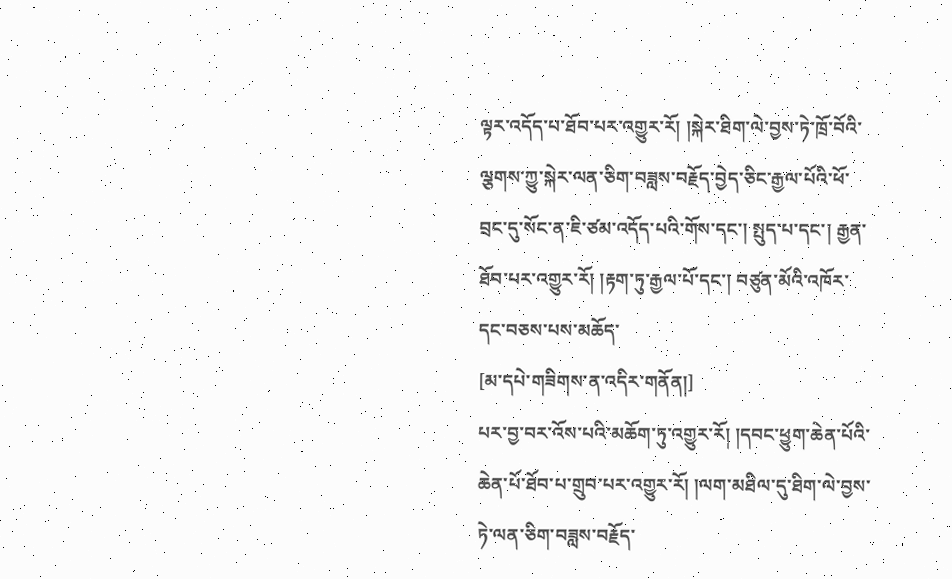ལྟར་འདོད་པ་ཐོབ་པར་འགྱུར་རོ། །སྐེར་ཐིག་ལེ་བྱས་ཏེ་ཁྲོ་བོའི་ལྕགས་ཀྱུ་སྐེར་ལན་ཅིག་བཟླས་བརྗོད་བྱེད་ཅིང་རྒྱལ་པོའི་ཕོ་བྲང་དུ་སོང་ན་ཇི་ཙམ་འདོད་པའི་གོས་དང་། སྤུད་པ་དང་། རྒྱན་ཐོབ་པར་འགྱུར་རོ། །རྟག་ཏུ་རྒྱལ་པོ་དང་། བཙུན་མོའི་འཁོར་དང་བཅས་པས་མཆོད་
[མ་དཔེ་གཟིགས་ན་འདིར་གནོན།]
པར་བྱ་བར་འོས་པའི་མཆོག་ཏུ་འགྱུར་རོ། །དབང་ཕྱུག་ཆེན་པོའི་ཆེན་པོ་ཐོབ་པ་གྲུབ་པར་འགྱུར་རོ། །ལག་མཐིལ་དུ་ཐིག་ལེ་བྱས་ཏེ་ལན་ཅིག་བཟླས་བརྗོད་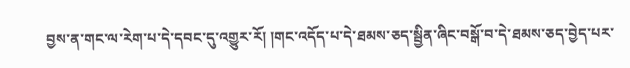བྱས་ན་གང་ལ་རེག་པ་དེ་དབང་དུ་འགྱུར་རོ། །གང་འདོད་པ་དེ་ཐམས་ཅད་སྦྱིན་ཞིང་བསྒོ་བ་དེ་ཐམས་ཅད་བྱེད་པར་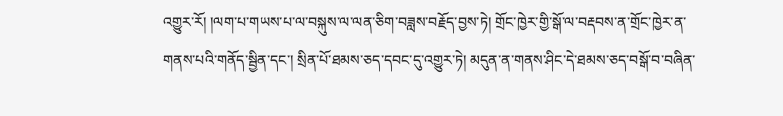འགྱུར་རོ། །ལག་པ་གཡས་པ་ལ་བསྐུས་ལ་ལན་ཅིག་བཟླས་བརྗོད་བྱས་ཏེ། གྲོང་ཁྱེར་གྱི་སྒོ་ལ་བརྡབས་ན་གྲོང་ཁྱེར་ན་གནས་པའི་གནོད་སྦྱིན་དང་། སྲིན་པོ་ཐམས་ཅད་དབང་དུ་འགྱུར་ཏེ། མདུན་ན་གནས་ཤིང་དེ་ཐམས་ཅད་བསྒོ་བ་བཞིན་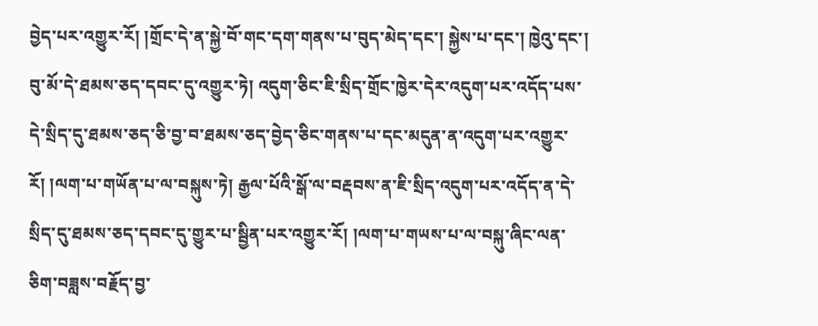བྱེད་པར་འགྱུར་རོ། །གྲོང་དེ་ན་སྐྱེ་བོ་གང་དག་གནས་པ་བུད་མེད་དང་། སྐྱེས་པ་དང་། ཁྱེའུ་དང་། བུ་མོ་དེ་ཐམས་ཅད་དབང་དུ་འགྱུར་ཏེ། འདུག་ཅིང་ཇི་སྲིད་གྲོང་ཁྱེར་དེར་འདུག་པར་འདོད་པས་དེ་སྲིད་དུ་ཐམས་ཅད་ཅི་བྱ་བ་ཐམས་ཅད་བྱེད་ཅིང་གནས་པ་དང་མདུན་ན་འདུག་པར་འགྱུར་རོ། །ལག་པ་གཡོན་པ་ལ་བསྐུས་ཏེ། རྒྱལ་པོའི་སྒོ་ལ་བརྡབས་ན་ཇི་སྲིད་འདུག་པར་འདོད་ན་དེ་སྲིད་དུ་ཐམས་ཅད་དབང་དུ་གྱུར་པ་སྦྱིན་པར་འགྱུར་རོ། །ལག་པ་གཡས་པ་ལ་བསྐུ་ཞིང་ལན་ཅིག་བཟླས་བརྗོད་བྱ་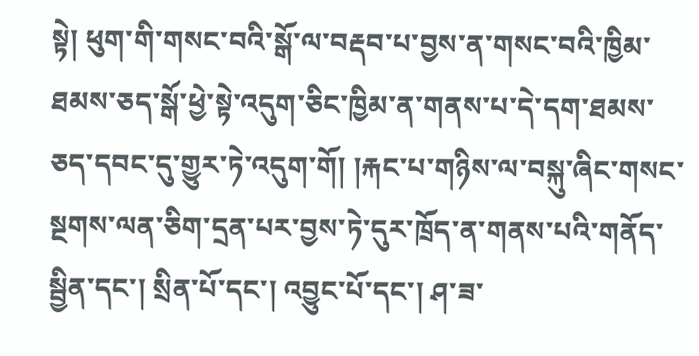སྟེ། ཕུག་གི་གསང་བའི་སྒོ་ལ་བརྡབ་པ་བྱས་ན་གསང་བའི་ཁྱིམ་ཐམས་ཅད་སྒོ་ཕྱེ་སྟེ་འདུག་ཅིང་ཁྱིམ་ན་གནས་པ་དེ་དག་ཐམས་ཅད་དབང་དུ་གྱུར་ཏེ་འདུག་གོ། །རྐང་པ་གཉིས་ལ་བསྐུ་ཞིང་གསང་སྔགས་ལན་ཅིག་དྲན་པར་བྱས་ཏེ་དུར་ཁྲོད་ན་གནས་པའི་གནོད་སྦྱིན་དང་། སྲིན་པོ་དང་། འབྱུང་པོ་དང་། ཤ་ཟ་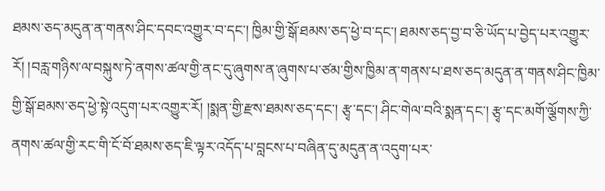ཐམས་ཅད་མདུན་ན་གནས་ཤིང་དབང་འགྱུར་བ་དང་། ཁྱིམ་གྱི་སྒོ་ཐམས་ཅད་ཕྱེ་བ་དང་། ཐམས་ཅད་བྱ་བ་ཅི་ཡོད་པ་བྱེད་པར་འགྱུར་རོ། །བརླ་གཉིས་ལ་བསྐུས་ཏེ་ནགས་ཚལ་གྱི་ནང་དུ་ཞུགས་ན་ཞུགས་པ་ཙམ་གྱིས་ཁྱིམ་ན་གནས་པ་ཐས་ཅད་མདུན་ན་གནས་ཤིང་ཁྱིམ་གྱི་སྒོ་ཐམས་ཅད་ཕྱེ་སྟེ་འདུག་པར་འགྱུར་རོ། །སྨན་གྱི་རྫས་ཐམས་ཅད་དང་། རྩྭ་དང་། ཤིང་གེལ་བའི་སྨན་དང་། རྩྭ་དང་མགོ་ལྕོགས་ཀྱི་ནགས་ཚལ་གྱི་རང་གི་ངོ་བོ་ཐམས་ཅད་ཇི་ལྟར་འདོད་པ་བླངས་པ་བཞིན་དུ་མདུན་ན་འདུག་པར་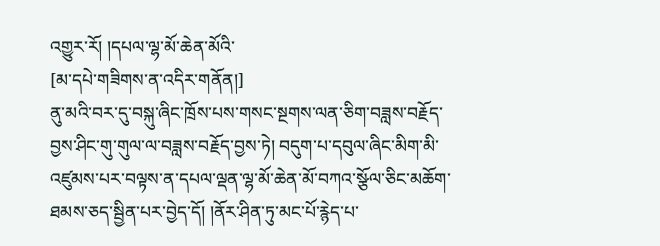འགྱུར་རོ། །དཔལ་ལྷ་མོ་ཆེན་མོའི་
[མ་དཔེ་གཟིགས་ན་འདིར་གནོན།]
ནུ་མའི་བར་དུ་བསྐུ་ཞིང་ཁྲོས་པས་གསང་སྔགས་ལན་ཅིག་བཟླས་བརྗོད་བྱས་ཤིང་གུ་གུལ་ལ་བཟླས་བརྗོད་བྱས་ཏེ། བདུག་པ་དབུལ་ཞིང་མིག་མི་འཛུམས་པར་བལྟས་ན་དཔལ་ལྡན་ལྷ་མོ་ཆེན་མོ་བཀའ་སྩོལ་ཅིང་མཆོག་ཐམས་ཅད་སྦྱིན་པར་བྱེད་དོ། །ནོར་ཤིན་ཏུ་མང་པོ་རྙེད་པ་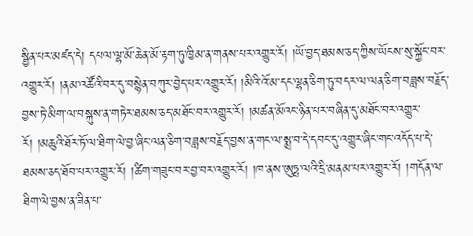སྦྱིན་པར་མཛད་དེ། དཔལ་ལྷ་མོ་ཆེན་མོ་རྟག་ཏུ་ཁྱིམ་ན་གནས་པར་འགྱུར་རོ། །ཡོ་བྱད་ཐམས་ཅད་ཀྱིས་ཡོངས་སུ་སྐྱོང་བར་འགྱུར་རོ། །ནམ་འཚོའི་བར་དུ་བསྙེན་བཀུར་བྱེད་པར་འགྱུར་རོ། །མིའི་འོ་མ་དང་ལྷན་ཅིག་ཏུ་བདར་ལ་ལན་ཅིག་བཟླས་བརྗོད་བྱས་ཏེ་མིག་ལ་བསྐུས་ན་གཏེར་ཐམས་ཅད་མཐོང་བར་འགྱུར་རོ། །མཚན་མོའང་ཉིན་པར་བཞིན་དུ་མཐོང་བར་འགྱུར་རོ། །མཆུའི་ཐོར་ཏོ་ལ་ཐིག་ལེ་བྱ་ཞིང་ལན་ཅིག་བཟླས་བརྗོད་བྱས་ན་གང་ལ་སྨྲ་བ་དེ་དབང་དུ་འགྱུར་ཞིང་གང་འདོད་པ་དེ་ཐམས་ཅད་ཐོབ་པར་འགྱུར་རོ། །ཚིག་གཟུང་བར་བྱ་བར་འགྱུར་རོ། །ཁ་ནས་ཨུཏྤ་ལའི་དྲི་མནམ་པར་འགྱུར་རོ། །གདོན་ལ་ཐིག་ལེ་བྱས་ན་ཟིན་པ་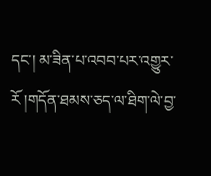དང་། མ་ཟིན་པ་འབབ་པར་འགྱུར་རོ །གདོན་ཐམས་ཅད་ལ་ཐིག་ལེ་བྱ་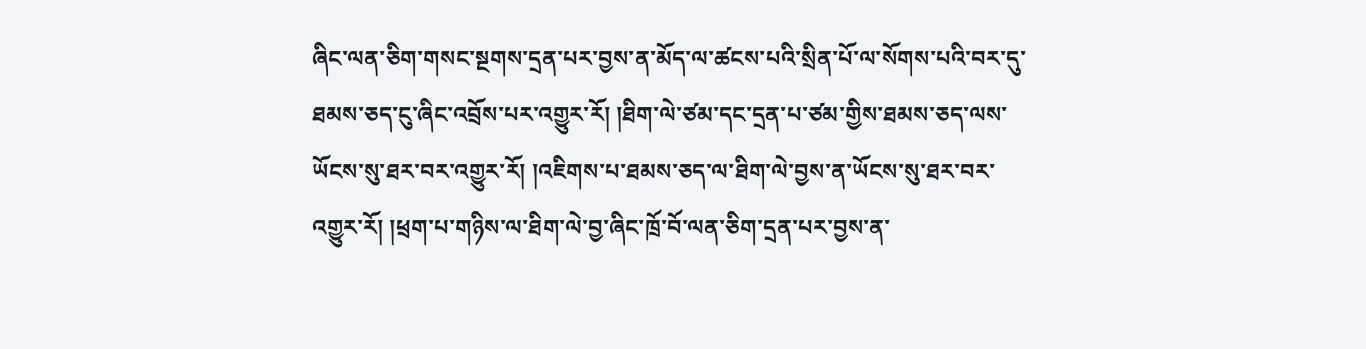ཞིང་ལན་ཅིག་གསང་སྔགས་དྲན་པར་བྱས་ན་མོད་ལ་ཚངས་པའི་སྲིན་པོ་ལ་སོགས་པའི་བར་དུ་ཐམས་ཅད་ངུ་ཞིང་འབྲོས་པར་འགྱུར་རོ། །ཐིག་ལེ་ཙམ་དང་དྲན་པ་ཙམ་གྱིས་ཐམས་ཅད་ལས་ཡོངས་སུ་ཐར་བར་འགྱུར་རོ། །འཇིགས་པ་ཐམས་ཅད་ལ་ཐིག་ལེ་བྱས་ན་ཡོངས་སུ་ཐར་བར་འགྱུར་རོ། །ཕྲག་པ་གཉིས་ལ་ཐིག་ལེ་བྱ་ཞིང་ཁྲོ་བོ་ལན་ཅིག་དྲན་པར་བྱས་ན་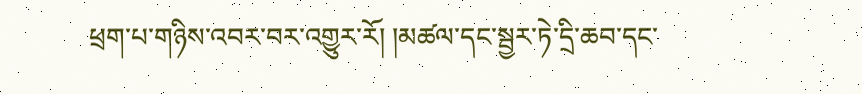ཕྲག་པ་གཉིས་འབར་བར་འགྱུར་རོ། །མཚལ་དང་སྦྱར་ཏེ་དྲི་ཆབ་དང་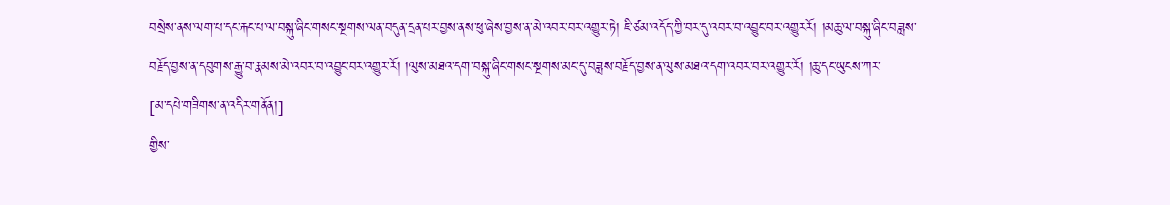བསྲེས་ནས་ལག་པ་དང་རྐང་པ་ལ་བསྐུ་ཞིང་གསང་སྔགས་ལན་བདུན་དྲན་པར་བྱས་ནས་ཕུ་ཞེས་བྱས་ན་མེ་འབར་བར་འགྱུར་ཏེ། ཇི་ཙམ་འདོད་ཀྱི་བར་དུ་འབར་བ་འབྱུང་བར་འགྱུརརོ། །མཆུ་ལ་བསྐུ་ཞིང་བཟླས་བརྗོད་བྱས་ན་དབུགས་རྒྱུ་བ་རྣམས་མེ་འབར་བ་འབྱུང་བར་འགྱུར་རོ། །ལུས་མཐའ་དག་བསྐུ་ཞིང་གསང་སྔགས་མང་དུ་བཟླས་བརྗོད་བྱས་ན་ལུས་མཐའ་དག་འབར་བར་འགྱུར་རོ། །ཆུ་དང་ཡུངས་ཀར་
[མ་དཔེ་གཟིགས་ན་འདིར་གནོན།]
གྱིས་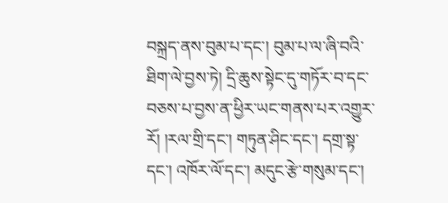བསྐྲད་ནས་བུམ་པ་དང་། བུམ་པ་ལ་ཞི་བའི་ཐིག་ལེ་བྱས་ཏེ། དྲི་ཆུས་སྟེང་དུ་གཏོར་བ་དང་བཅས་པ་བྱས་ན་ཕྱིར་ཡང་གནས་པར་འགྱུར་རོ། །རལ་གྲི་དང་། གཏུན་ཤིང་དང་། དགྲ་སྟ་དང་། འཁོར་ལོ་དང་། མདུང་རྩེ་གསུམ་དང་།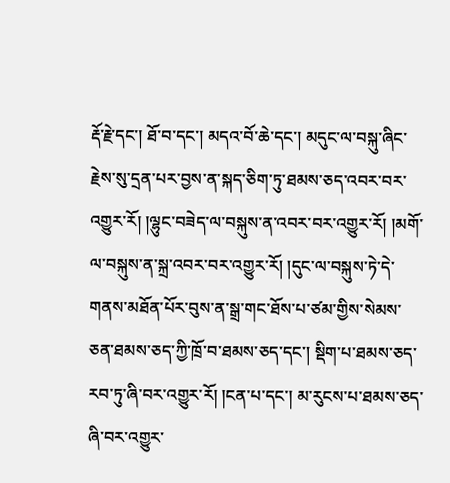རྡོ་རྗེ་དང་། ཐོ་བ་དང་། མདའ་བོ་ཆེ་དང་། མདུང་ལ་བསྐུ་ཞིང་རྗེས་སུ་དྲན་པར་བྱས་ན་སྐད་ཅིག་ཏུ་ཐམས་ཅད་འབར་བར་འགྱུར་རོ། །ལྷུང་བཟེད་ལ་བསྐུས་ན་འབར་བར་འགྱུར་རོ། །མགོ་ལ་བསྐུས་ན་སྐྲ་འབར་བར་འགྱུར་རོ། །དུང་ལ་བསྐུས་ཏེ་དེ་གནས་མཐོན་པོར་བུས་ན་སྒྲ་གང་ཐོས་པ་ཙམ་གྱིས་སེམས་ཅན་ཐམས་ཅད་ཀྱི་ཁྲོ་བ་ཐམས་ཅད་དང་། སྡིག་པ་ཐམས་ཅད་རབ་ཏུ་ཞི་བར་འགྱུར་རོ། །ངན་པ་དང་། མ་རུངས་པ་ཐམས་ཅད་ཞི་བར་འགྱུར་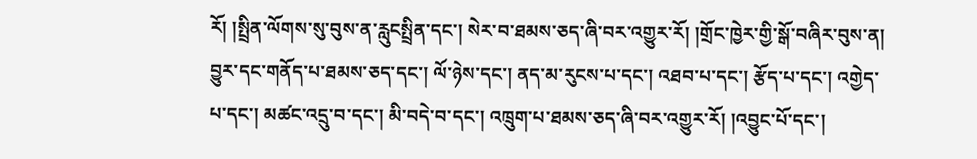རོ། །སྤྲིན་ལོགས་སུ་བུས་ན་རླུངསྤྲིན་དང་། སེར་བ་ཐམས་ཅད་ཞི་བར་འགྱུར་རོ། །གྲོང་ཁྱེར་གྱི་སྒོ་བཞིར་བུས་ན། བྱུར་དང་གནོད་པ་ཐམས་ཅད་དང་། ལོ་ཉེས་དང་། ནད་མ་རུངས་པ་དང་། འཐབ་པ་དང་། རྩོད་པ་དང་། འགྱེད་པ་དང་། མཚང་འདྲུ་བ་དང་། མི་བདེ་བ་དང་། འཁྲུག་པ་ཐམས་ཅད་ཞི་བར་འགྱུར་རོ། །འབྱུང་པོ་དང་།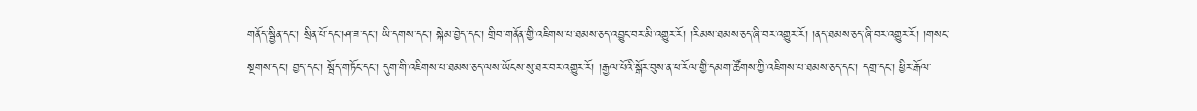གནོད་སྦྱིན་དང་། སྲིན་པོ་དང་།ཤ་ཟ་དང་། ཡི་དགས་དང་། སྐེམ་བྱེད་དང་། གྲིབ་གནོན་གྱི་འཇིགས་པ་ཐམས་ཅད་འབྱུང་བར་མི་འགྱུར་རོ། །རིམས་ཐམས་ཅད་ཞི་བར་འགྱུར་རོ། །ནད་ཐམས་ཅད་ཞི་བར་འགྱུར་རོ། །གསང་སྔགས་དང་། བྱད་དང་། སྦོད་གཏོང་དང་། དུག་གི་འཇིགས་པ་ཐམས་ཅད་ལས་ཡོངས་སུ་ཐར་བར་འགྱུར་རོ། །རྒྱལ་པོའི་སྒོར་བུས་ན་ཕ་རོལ་གྱི་དམག་ཚོགས་ཀྱི་འཇིགས་པ་ཐམས་ཅད་དང་། དགྲ་དང་། ཕྱིར་རྒོལ་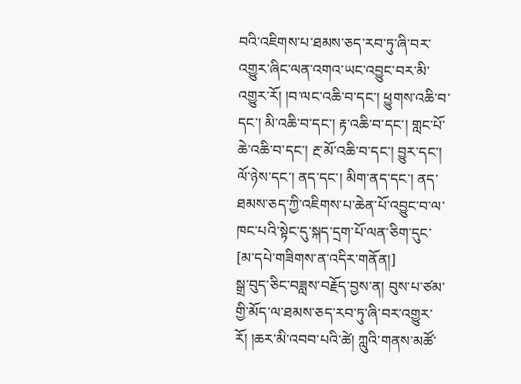བའི་འཇིགས་པ་ཐམས་ཅད་རབ་ཏུ་ཞི་བར་འགྱུར་ཞིང་ལན་འགའ་ཡང་འབྱུང་བར་མི་འགྱུར་རོ། །བ་ལང་འཆི་བ་དང་། ཕྱུགས་འཆི་བ་དང་། མི་འཆི་བ་དང་། རྟ་འཆི་བ་དང་། གླང་པོ་ཆེ་འཆི་བ་དང་། རྔ་མོ་འཆི་བ་དང་། བྱུར་དང་། ལོ་ཉེས་དང་། ནད་དང་། མིག་ནད་དང་། ནད་ཐམས་ཅད་ཀྱི་འཇིགས་པ་ཆེན་པོ་འབྱུང་བ་ལ་ཁང་པའི་སྟེང་དུ་སྐད་དྲག་པོ་ལན་ཅིག་དུང་
[མ་དཔེ་གཟིགས་ན་འདིར་གནོན།]
སྒྲ་བུད་ཅིང་བཟླས་བརྗོད་བྱས་ན། བུས་པ་ཙམ་གྱི་མོད་ལ་ཐམས་ཅད་རབ་ཏུ་ཞི་བར་འགྱུར་རོ། །ཆར་མི་འབབ་པའི་ཚེ། ཀླུའི་གནས་མཚོ་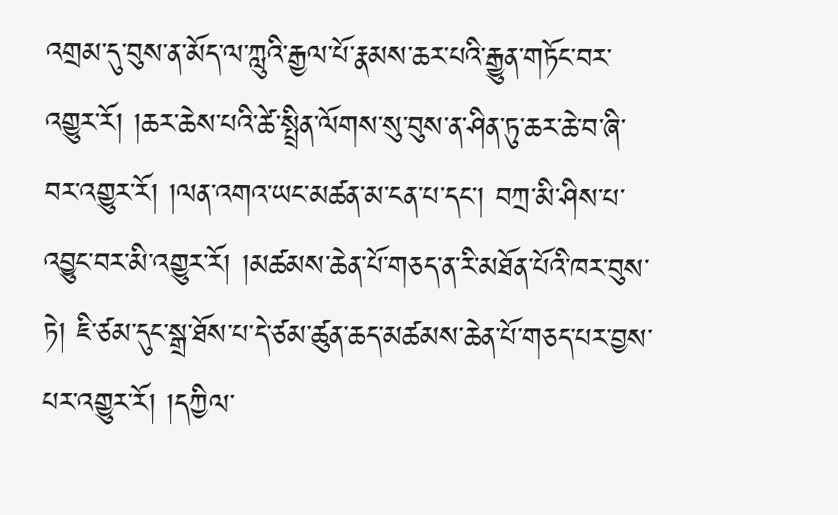འགྲམ་དུ་བུས་ན་མོད་ལ་ཀླུའི་རྒྱལ་པོ་རྣམས་ཆར་པའི་རྒྱུན་གཏོང་བར་འགྱུར་རོ། །ཆར་ཆེས་པའི་ཚེ་སྤྲིན་ལོགས་སུ་བུས་ན་ཤིན་ཏུ་ཆར་ཆེ་བ་ཞི་བར་འགྱུར་རོ། །ལན་འགའ་ཡང་མཚན་མ་ངན་པ་དང་། བཀྲ་མི་ཤིས་པ་འབྱུང་བར་མི་འགྱུར་རོ། །མཚམས་ཆེན་པོ་གཅད་ན་རི་མཐོན་པོའི་ཁར་བུས་ཏེ། ཇི་ཙམ་དུང་སྒྲ་ཐོས་པ་དེ་ཙམ་ཚུན་ཆད་མཚམས་ཆེན་པོ་གཅད་པར་བྱས་པར་འགྱུར་རོ། །དཀྱིལ་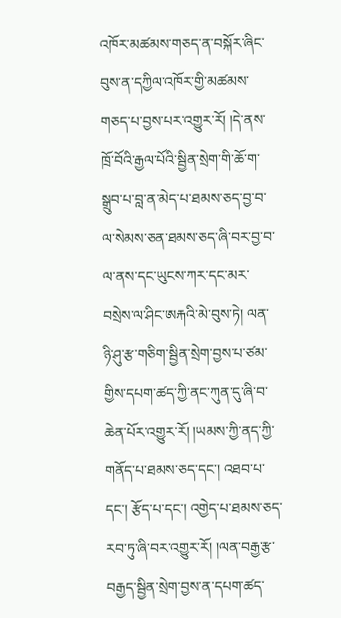འཁོར་མཚམས་གཅད་ན་བསྐོར་ཞིང་བུས་ན་དཀྱིལ་འཁོར་གྱི་མཚམས་གཅད་པ་བྱས་པར་འགྱུར་རོ། །དེ་ནས་ཁྲོ་བོའི་རྒྱལ་པོའི་སྦྱིན་སྲེག་གི་ཆོ་ག་སྒྲུབ་པ་བླ་ན་མེད་པ་ཐམས་ཅད་བྱ་བ་ལ་སེམས་ཅན་ཐམས་ཅད་ཞི་བར་བྱ་བ་ལ་ནས་དང་ཡུངས་ཀར་དང་མར་བསྲེས་ལ་ཤིང་ཨརྐའི་མེ་བུས་ཏེ། ལན་ཉི་ཤུ་རྩ་གཅིག་སྦྱིན་སྲེག་བྱས་པ་ཙམ་གྱིས་དཔག་ཚད་ཀྱི་ནང་ཀུན་དུ་ཞི་བ་ཆེན་པོར་འགྱུར་རོ། །ཡམས་ཀྱི་ནད་ཀྱི་གནོད་པ་ཐམས་ཅད་དང་། འཐབ་པ་དང་། རྩོད་པ་དང་། འགྱེད་པ་ཐམས་ཅད་རབ་ཏུ་ཞི་བར་འགྱུར་རོ། །ལན་བརྒྱ་རྩ་བརྒྱད་སྦྱིན་སྲེག་བྱས་ན་དཔག་ཚད་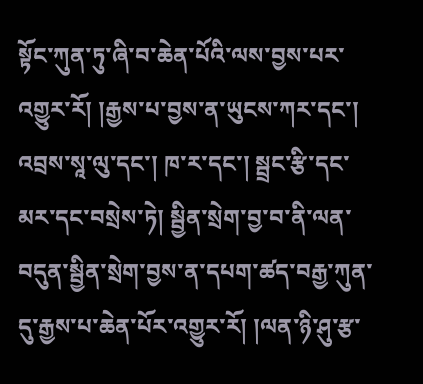སྟོང་ཀུན་ཏུ་ཞི་བ་ཆེན་པོའི་ལས་བྱས་པར་འགྱུར་རོ། །རྒྱས་པ་བྱས་ན་ཡུངས་ཀར་དང་། འབྲས་སཱ་ལུ་དང་། ཁ་ར་དང་། སྦྲང་རྩི་དང་མར་དང་བསྲེས་ཏེ། སྦྱིན་སྲེག་བྱ་བ་ནི་ལན་བདུན་སྦྱིན་སྲེག་བྱས་ན་དཔག་ཚད་བརྒྱ་ཀུན་དུ་རྒྱས་པ་ཆེན་པོར་འགྱུར་རོ། །ལན་ཉི་ཤུ་རྩ་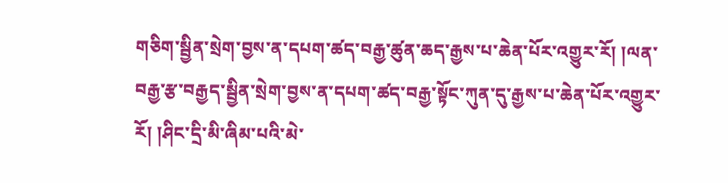གཅིག་སྦྱིན་སྲེག་བྱས་ན་དཔག་ཚད་བརྒྱ་ཚུན་ཆད་རྒྱས་པ་ཆེན་པོར་འགྱུར་རོ། །ལན་བརྒྱ་རྩ་བརྒྱད་སྦྱིན་སྲེག་བྱས་ན་དཔག་ཚད་བརྒྱ་སྟོང་ཀུན་དུ་རྒྱས་པ་ཆེན་པོར་འགྱུར་རོ། །ཤིང་དྲི་མི་ཞིམ་པའི་མེ་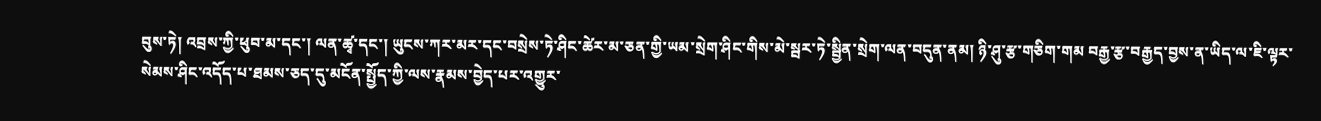བུས་ཏེ། འབྲས་ཀྱི་ཕུབ་མ་དང་། ལན་ཚྭ་དང་། ཡུངས་ཀར་མར་དང་བསྲེས་ཏེ་ཤིང་ཚེར་མ་ཅན་གྱི་ཡམ་སྲེག་ཤིང་གིས་མེ་སྦར་ཏེ་སྦྱིན་སྲེག་ལན་བདུན་ནམ། ཉི་ཤུ་རྩ་གཅིག་གམ བརྒྱ་རྩ་བརྒྱད་བྱས་ན་ཡིད་ལ་ཇི་ལྟར་སེམས་ཤིང་འདོད་པ་ཐམས་ཅད་དུ་མངོན་སྤྱོད་ཀྱི་ལས་རྣམས་བྱེད་པར་འགྱུར་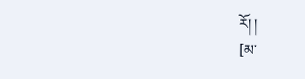རོ། །
[མ་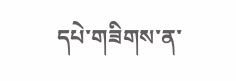དཔེ་གཟིགས་ན་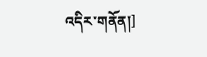འདིར་གནོན།]